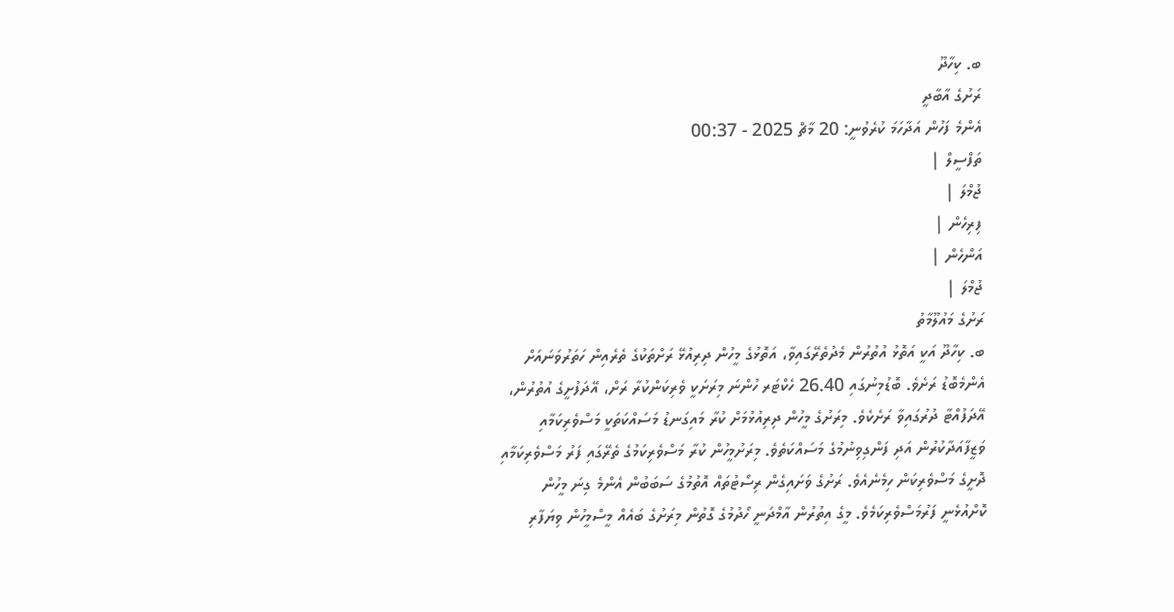ބ. ކިހާދޫ
ރަށުގެ އާބާދީ
އެންމެ ފަހުން އަދާހަމަ ކުރެވުނީ: 20 މާޗް 2025 - 00:37
ތަފްސީލް |
ޖުމްލަ |
ފިރިހެން |
އަންހެން |
ޖުމްލަ |
ރަށުގެ މައުލޫމާތު
ބ. ކިހާދޫ އަކީ އަތޮޅު އުތުރުން މެދުތެރޭގައިވާ، އަތޮޅުގެ މީހުން ދިރިއުޅޭ ރަށްތަކުގެ ތެރެއިން ހަތަރުވަނައަށް އެންމެބޮޑު ރަށެވެ. ބޮޑުމިނުގައި 26.40 ހެކްޓަރ ހުންނަ މިރަށަކީ ވެރިކަންކުރާ ރަށް، އޭދަފުށީގެ އުތުރުން، އޭދަފުއްޓާ ދުރުގައިވާ ރަށެކެވެ. މިރަށުގެ މީހުން ދިރިއުޅުމަށް ކުރާ މައިގަނޑު މަސައްކަތަކީ މަސްވެރިކަމާއި ވަޒީފާއަދާކުރުން އަދި ފަންގިވިނުމުގެ މަސައްކަތެވެ. މިރަށުމީހުން ކުރާ މަސްވެރިކަމުގެ ތެރޭގައި ފަރު މަސްވެރިކަމާއި ދޮށީގެ މަސްވެރިކަން ހިމެނެއެވެ. ރަށުގެ ވަށައިގެން ރިސޯޓުތައް އޮތުމުގެ ސަބަބުން އެންމެ ގިނަ މީހުން ކޮށްއުޅެނީ ފަރުމަސްވެރިކަމެވެ. މީގެ އިތުރުން އާމްދަނީ ހޯދުމުގެ ގޮތުން މިރަށުގެ ބައެއް މީސްމީހުން ވިޔަފާރި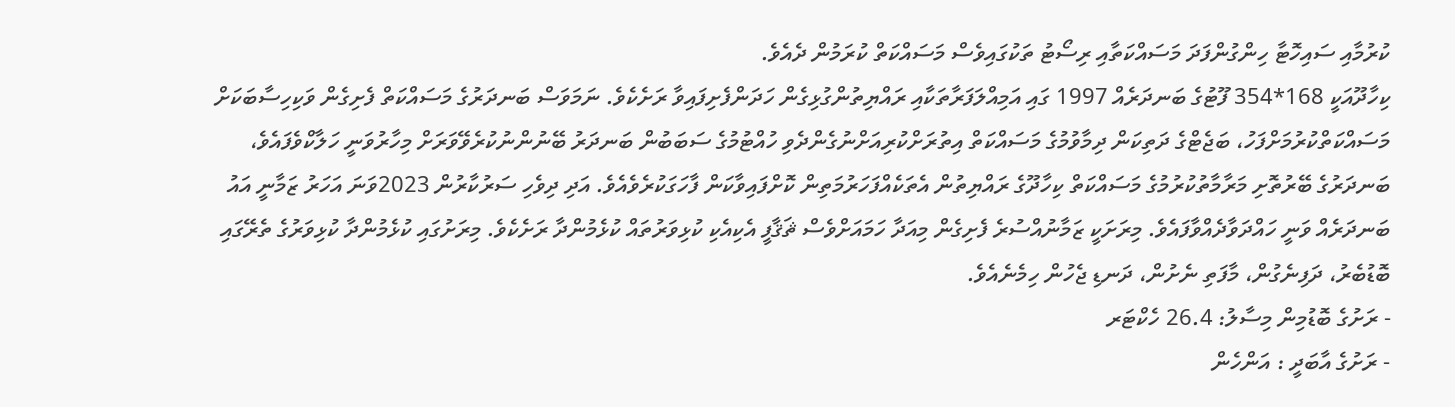ކުރުމާއި ސައިހޮޓާ ހިންގުންފަދަ މަސައްކަތާއި ރިސޯޓު ތަކުގައިވެސް މަސައްކަތް ކުރަމުން ދެއެވެ.
ކިހާދޫއަކީ 168*354 ފޫޓުގެ ބަނދަރެއް 1997 ގައި އަމިއްލަފަރާތަކާއި ރައްޔިތުންގުޅިގެން ހަދަންފެށިފައިވާ ރަށެކެވެ. ނަމަވަސް ބަނދަރުގެ މަސައްކަތް ފެށިގެން ވަކިހިސާބަކަށް މަސައްކަތްކުރުމަށްފަހު، ބަޖެޓްގެ ދަތިކަން ދިމާވުމުގެ މަސައްކަތް އިތުރަށްކުރިއަށްނުގެންދެވި ހުއްޓުމުގެ ސަބަބުން ބަނދަރު ބޭނުންނުކުރެވޭވަރަށް މިހާރުވަނީ ހަލާކްވެފައެވެ، ބަނދަރުގެ ބޭރުތޮށި މަރާމާތުކުރުމުގެ މަސައްކަތް ކިހާދޫގެ ރައްޔިތުން އެތަކެއްފަހަރުމަތިން ކޮށްފައިވާކަން ފާހަގަކުރެވެއެވެ. އަދި ދިވެހި ސަރުކާރުން 2023ވަނަ އަހަރު ޒަމާނީ އައު ބަނދަރެއް ވަނީ ހައްދަވާދެއްވާފައެވެ. މިރަށަކީ ޒަމާނުއްސުރެ ފެށިގެން މިއަދާ ހަމައަށްވެސް ޘަޤާފީ އެކިއެކި ކުޅިވަރުތައް ކުޅެމުންދާ ރަށެކެވެ. މިރަށުގައި ކުޅެމުންދާ ކުޅިވަރުގެ ތެރޭގައި ބޮޑުބެރު، ދަފިނެގުން، މާފަތި ނެށުން، ދަނޑި ޖެހުން ހިމެނެއެވެ.
- ރަށުގެ ބޮޑުމިން މިސާލު: 26.4 ހެކްޓަރ
- ރަށުގެ އާބަދީ : އަންހެން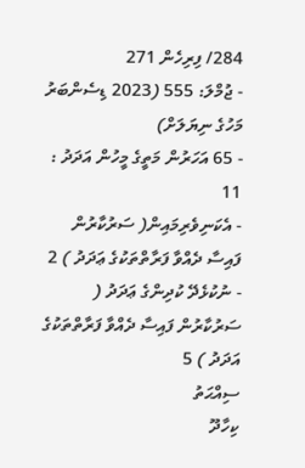284/ ފިރިހެން 271
- ޖުމްލަ: 555 (2023 ޑިސެންބަރު މަހުގެ ނިޔަލަށް)
- 65 އަހަރުން މަތީގެ މީހުން އަދަދު : 11
- އެކަނިވެރިމައިން( ސަރުކާރުން ފައިސާ ދެއްވާ ފަރާތްތަކުގެ ޢަދަދު ) 2
- ނުކުޅެދޭ ކުދިންގެ ޢަދަދު ( ސަރުކާރުން ފައިސާ ދެއްވާ ފަރާތްތަކުގެ އަދަދު ) 5
ސިއްޙަތު
ކިހާދޫ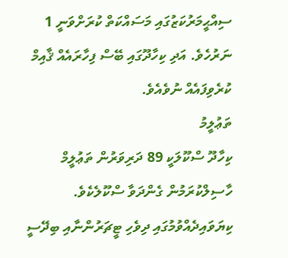ސިއްޙީމަރުކަޒުގައި މަސައްކަތް ކުރަށްވަނީ 1 ނަރުހެވެ. އަދި ކިހާދޫގައި ބޭސް ފިހާރައެއް ޤާއިމް ކުރެވިފައެއް ނުވެއެވެ.
ތަޢުލީމު
ކިހާދޫ ސްކޫލަކީ 89 ދަރިވަރުން ތަޢުލީމް ހާސިލްކުރަމުން ގެންދަވާ ސްކޫލެކެވެ. ކިޔަވައިދެއްވުމުގައި ދިވެހި ޓީޗަރުންނާއި ބިދޭސީ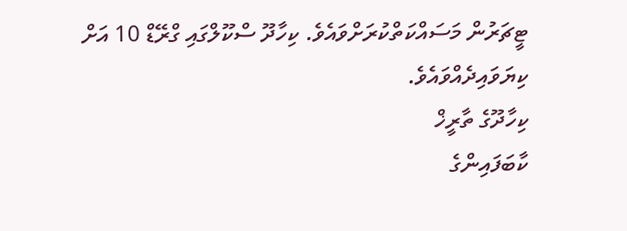ޓީޗަރުން މަސައްކަތްކުރަށްވައެވެ. ކިހާދޫ ސްކޫލްގައި ގްރޭޑް 10 އަށް ކިޔަވައިދެއްވައެވެ.
ކިހާދޫގެ ތާރީޚް
ކާބަފައިންގެ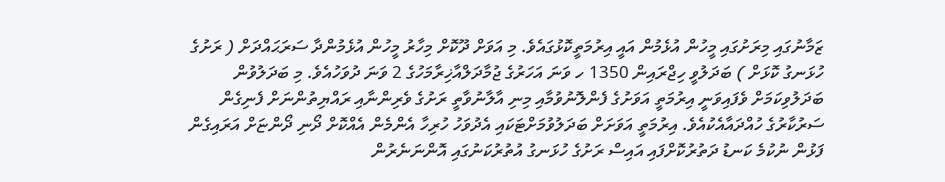ޒަމާނުގައި މިރަށުގައި މީހުން އުޅެމުން އައީ އިރުމަތީކޮޅުގައެވެ. މި އަވަށް ދޫކޮށް މިހާރު މީހުން އުޅެމުންދާ ސަރަޙައްދަށް ( ރަށުގެ ހުޅަނގު ކޮޅަށް ) ބަދަލުވީ ހިޖްރައިން 1350 ހ ވަނަ އަހަރުގެ ޖުމާދަލްއާޚިރާމަހުގެ 2 ވަނަ ދުވަހުއެވެ. މި ބަދަލުވުން ބަދަލުވިކަމަށް ވެފައިވަނީ އިރުމަތީ އަވަށުގެ ފެންލޮނުވުމާއި މިނި އާލާނުވާތީ ރަށުގެ ވެރިންނާއި ރައްޔިތުންނަށް ފެނިގެން ސަރުކާރުގެ ހުއްދައާއެކުއެވެ. އިރުމަތީ އަވަށަށް ބަދަލުވުމަށްޓަކައި އެދުވަހު ހުރިހާ އެންމެން އެއްކޮށް ދޯނި ދޯންޏަށް އަރައިގެން ފަޅުން ނުކުމެ ކަނޑު ދަތުރުކޮށްފައި އައިސް ރަށުގެ ހުޅަނގު އުތުރުކަނުގައި އޮންނަނެރުން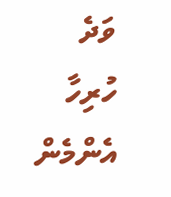ވަދެ ހުރިހާ އެންމެން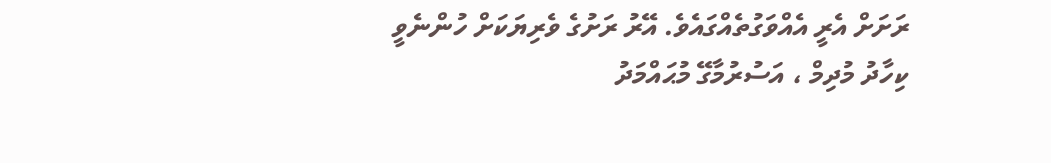ރަށަށް އެރީ އެއްވަގުތެއްގައެވެ. އޭރު ރަށުގެ ވެރިޔަކަށް ހުންނެވީ ކިހާދު މުދިމް ، އަސުރުމާގޭ މުޙައްމަދު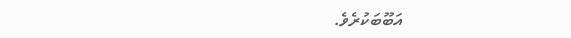އަބޫބަކުރެވެ.